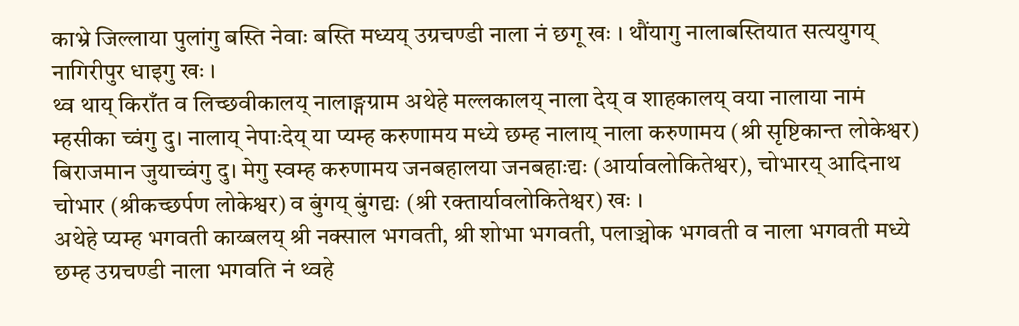काभ्रे जिल्लाया पुलांगु बस्ति नेवाः बस्ति मध्यय् उग्रचण्डी नाला नं छगू खः । थौंयागु नालाबस्तियात सत्ययुगय् नागिरीपुर धाइगु खः ।
थ्व थाय् किराँत व लिच्छवीकालय् नालाङ्गग्राम अथेहे मल्लकालय् नाला देय् व शाहकालय् वया नालाया नामं म्हसीका च्वंगु दु। नालाय् नेपाःदेय् या प्यम्ह करुणामय मध्ये छम्ह नालाय् नाला करुणामय (श्री सृष्टिकान्त लोकेश्वर) बिराजमान जुयाच्वंगु दु। मेगु स्वम्ह करुणामय जनबहालया जनबहाःद्यः (आर्यावलोकितेश्वर), चोभारय् आदिनाथ चोभार (श्रीकच्छर्पण लोकेश्वर) व बुंगय् बुंगद्यः (श्री रक्तार्यावलोकितेश्वर) खः ।
अथेहे प्यम्ह भगवती काय्बलय् श्री नक्साल भगवती, श्री शोभा भगवती, पलाञ्चोक भगवती व नाला भगवती मध्ये छम्ह उग्रचण्डी नाला भगवति नं थ्वहे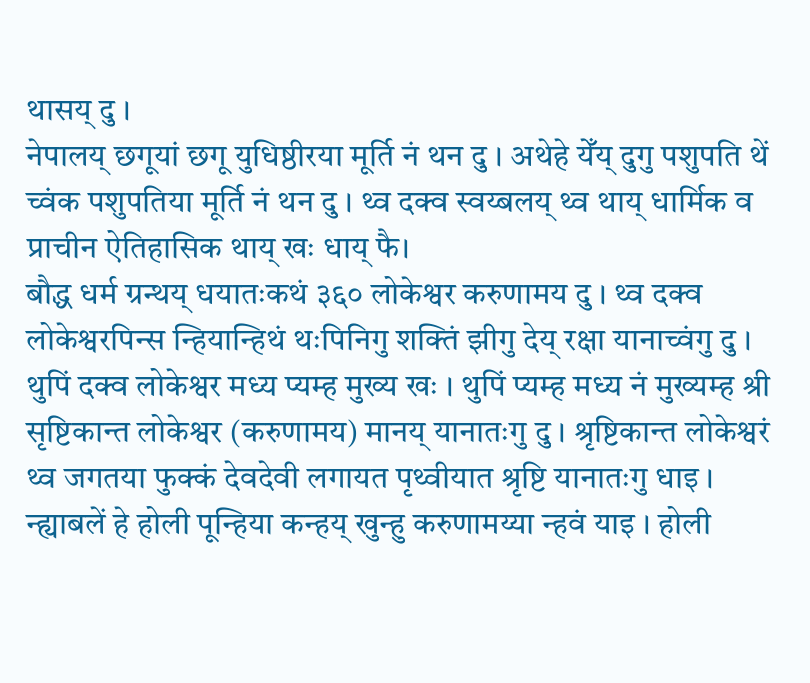थासय् दु ।
नेपालय् छगूयां छगू युधिष्ठीरया मूर्ति नं थन दु । अथेहे येँय् दुगु पशुपति थें च्वंक पशुपतिया मूर्ति नं थन दु । थ्व दक्व स्वय्बलय् थ्व थाय् धार्मिक व प्राचीन ऐतिहासिक थाय् खः धाय् फै।
बौद्ध धर्म ग्रन्थय् धयातःकथं ३६० लोकेश्वर करुणामय दु । थ्व दक्व लोकेश्वरपिन्स न्हियान्हिथं थःपिनिगु शक्तिं झीगु देय् रक्षा यानाच्वंगु दु । थुपिं दक्व लोकेश्वर मध्य प्यम्ह मुख्य खः । थुपिं प्यम्ह मध्य नं मुख्यम्ह श्री सृष्टिकान्त लोकेश्वर (करुणामय) मानय् यानातःगु दु । श्रृष्टिकान्त लोकेश्वरं थ्व जगतया फुक्कं देवदेवी लगायत पृथ्वीयात श्रृष्टि यानातःगु धाइ ।
न्ह्याबलें हे होली पून्हिया कन्हय् खुन्हु करुणामय्या न्हवं याइ । होली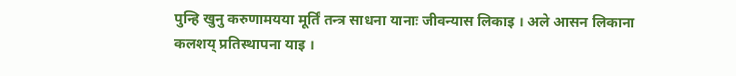पुन्हि खुनु करुणामयया मूर्तिं तन्त्र साधना यानाः जीवन्यास लिकाइ । अले आसन लिकाना कलशय् प्रतिस्थापना याइ ।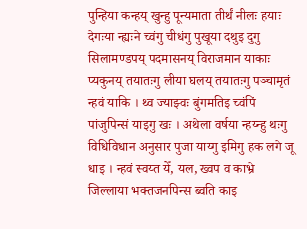पुन्हिया कन्हय् खुन्हु पून्यमाता तीर्थं नीलः हयाः देगःया न्ह्यःने च्वंगु चीधंगु पुखूया दथुइ दुगु सिलामण्डपय् पदमासनय् विराजमान याकाः प्यकुनय् तयातःगु लीया घलय् तयातःगु पञ्चामृतं न्हवं याकि । थ्व ज्याझ्वः बुंगमतिइ च्वंपिं पांजुपिन्सं याइगु खः । अथेला वर्षया न्हय्न्हु थःगु विधिविधान अनुसार पुजा याय्गु इमिगु हक लगे जू धाइ । न्हवं स्वय्त येँ, यल, ख्वप व काभ्रे जिल्लाया भक्तजनपिन्स ब्वति काइ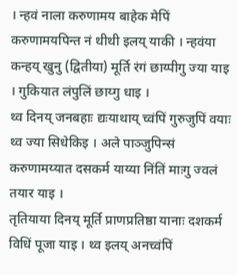। न्हवं नाला करुणामय बाहेक मेपिं करुणामयपिन्त नं थीथी इलय् याकी । न्हवंया कन्हय् खुनु (द्वितीया) मूर्ति रंगं छाय्पीगु ज्या याइ । गुकियात लंपुलिं छाय्गु धाइ ।
थ्व दिनय् जनबहाः द्यःयाथाय् च्वंपिं गुरुजुपिं वयाः थ्व ज्या सिधेकिइ । अले पाञ्जुपिन्सं करुणामय्यात दसकर्म याय्या निंतिं माःगु ज्वलं तयार याइ ।
तृतियाया दिनय् मूर्ति प्राणप्रतिष्ठा यानाः दशकर्म विधिं पूजा याइ । थ्व इलय् अनच्वंपिं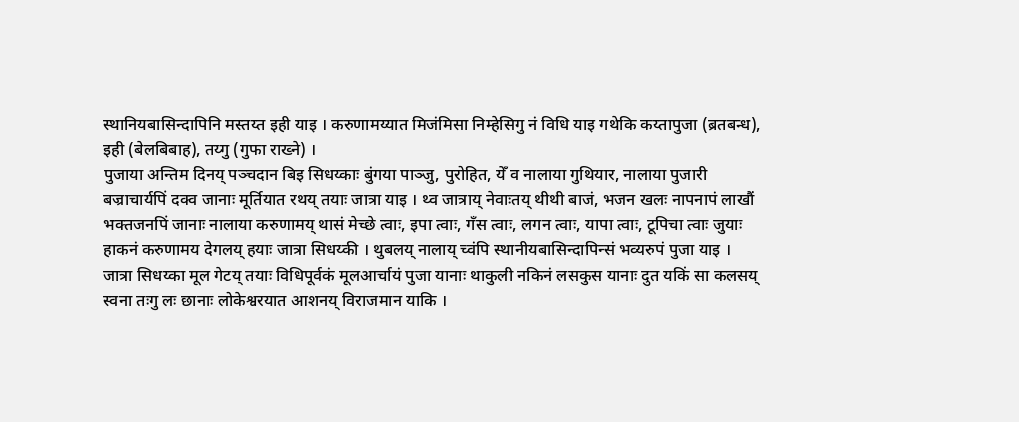स्थानियबासिन्दापिनि मस्तय्त इही याइ । करुणामय्यात मिजंमिसा निम्हेसिगु नं विधि याइ गथेकि कय्तापुजा (ब्रतबन्ध), इही (बेलबिबाह), तय्गु (गुफा राख्ने) ।
पुजाया अन्तिम दिनय् पञ्चदान बिइ सिधय्काः बुंगया पाञ्जु, पुरोहित, येँ व नालाया गुथियार, नालाया पुजारी बज्राचार्यपिं दक्व जानाः मूर्तियात रथय् तयाः जात्रा याइ । थ्व जात्राय् नेवाःतय् थीथी बाजं, भजन खलः नापनापं लाखौं भक्तजनपिं जानाः नालाया करुणामय् थासं मेच्छे त्वाः, इपा त्वाः, गँस त्वाः, लगन त्वाः, यापा त्वाः, टूपिचा त्वाः जुयाः हाकनं करुणामय देगलय् हयाः जात्रा सिधय्की । थुबलय् नालाय् च्वंपि स्थानीयबासिन्दापिन्सं भव्यरुपं पुजा याइ ।
जात्रा सिधय्का मूल गेटय् तयाः विधिपूर्वकं मूलआर्चायं पुजा यानाः थाकुली नकिनं लसकुस यानाः दुत यकिं सा कलसय् स्वना तःगु लः छानाः लोकेश्वरयात आशनय् विराजमान याकि ।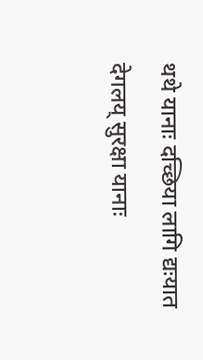थथे यानाः दच्छिया लागि द्यःयात देगलय् सुरक्षा यानाः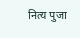नित्य पुजा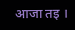आजा तइ ।